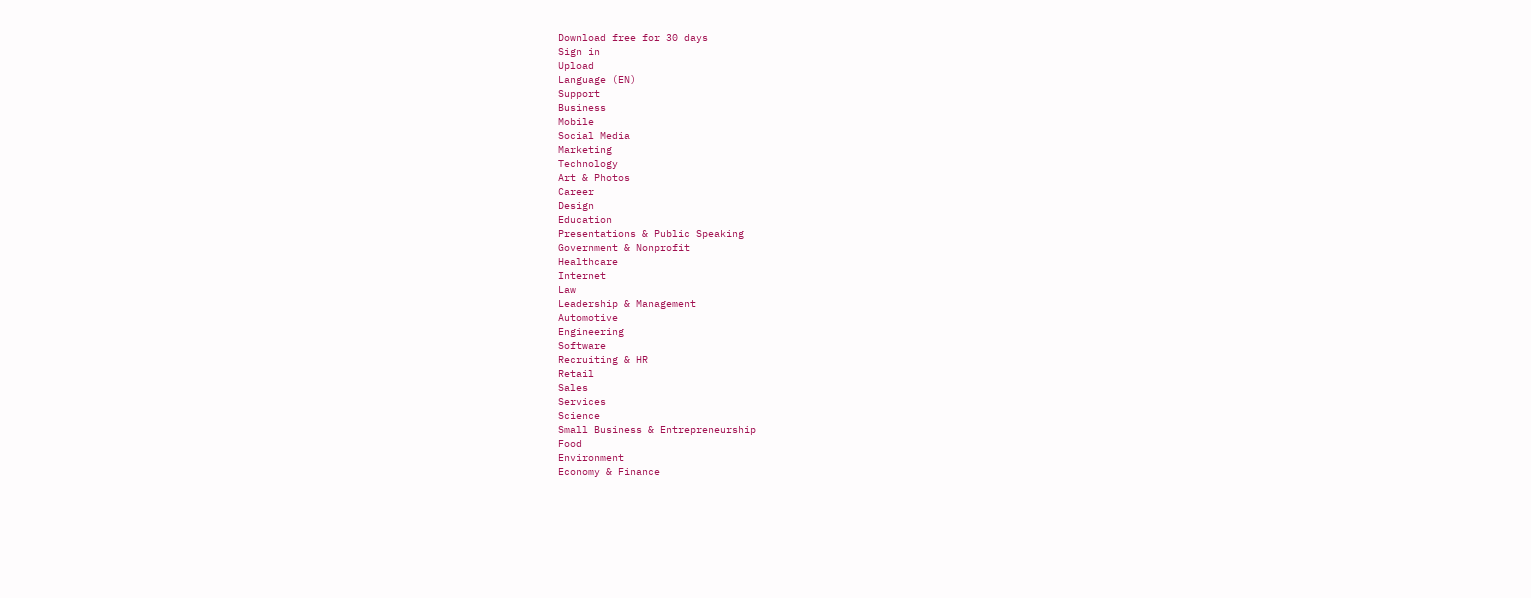Download free for 30 days
Sign in
Upload
Language (EN)
Support
Business
Mobile
Social Media
Marketing
Technology
Art & Photos
Career
Design
Education
Presentations & Public Speaking
Government & Nonprofit
Healthcare
Internet
Law
Leadership & Management
Automotive
Engineering
Software
Recruiting & HR
Retail
Sales
Services
Science
Small Business & Entrepreneurship
Food
Environment
Economy & Finance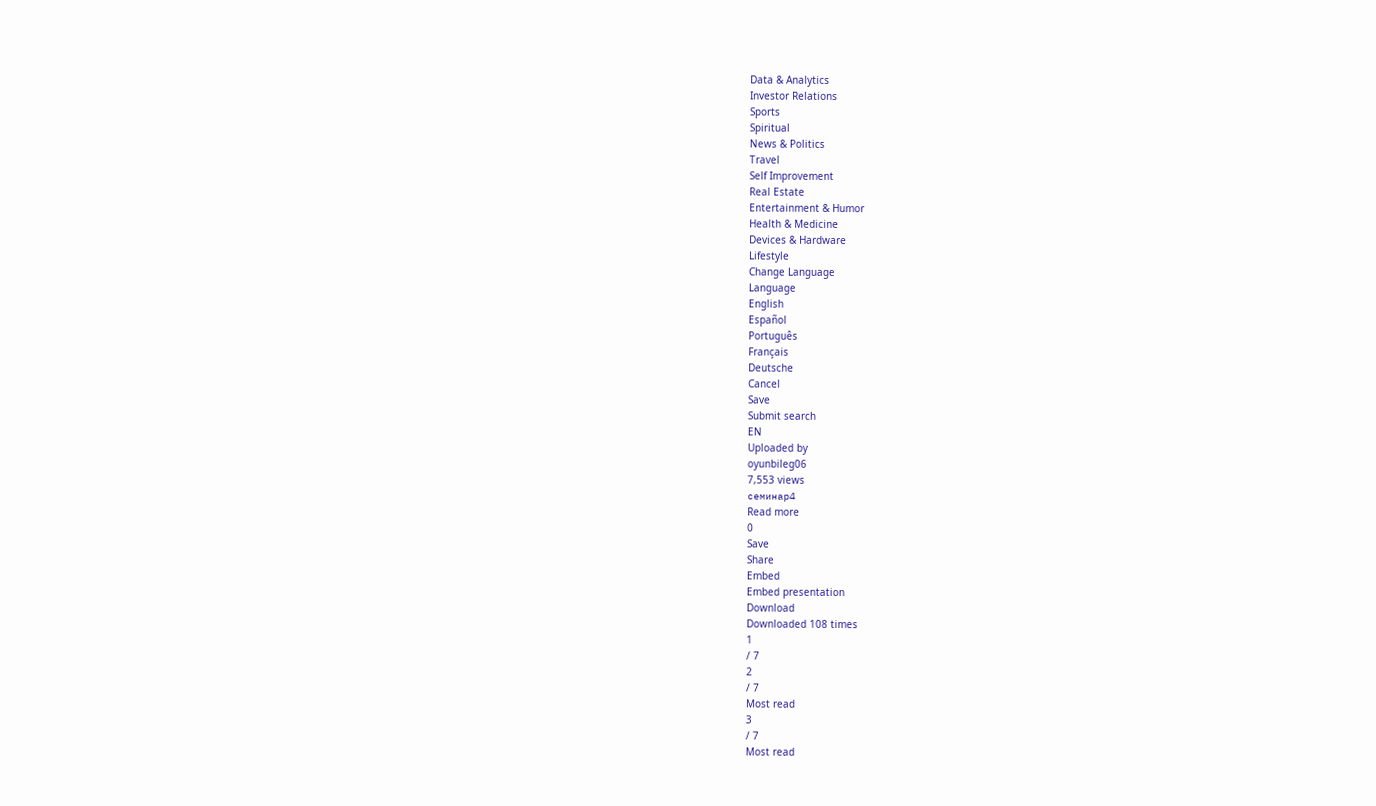Data & Analytics
Investor Relations
Sports
Spiritual
News & Politics
Travel
Self Improvement
Real Estate
Entertainment & Humor
Health & Medicine
Devices & Hardware
Lifestyle
Change Language
Language
English
Español
Português
Français
Deutsche
Cancel
Save
Submit search
EN
Uploaded by
oyunbileg06
7,553 views
семинар4
Read more
0
Save
Share
Embed
Embed presentation
Download
Downloaded 108 times
1
/ 7
2
/ 7
Most read
3
/ 7
Most read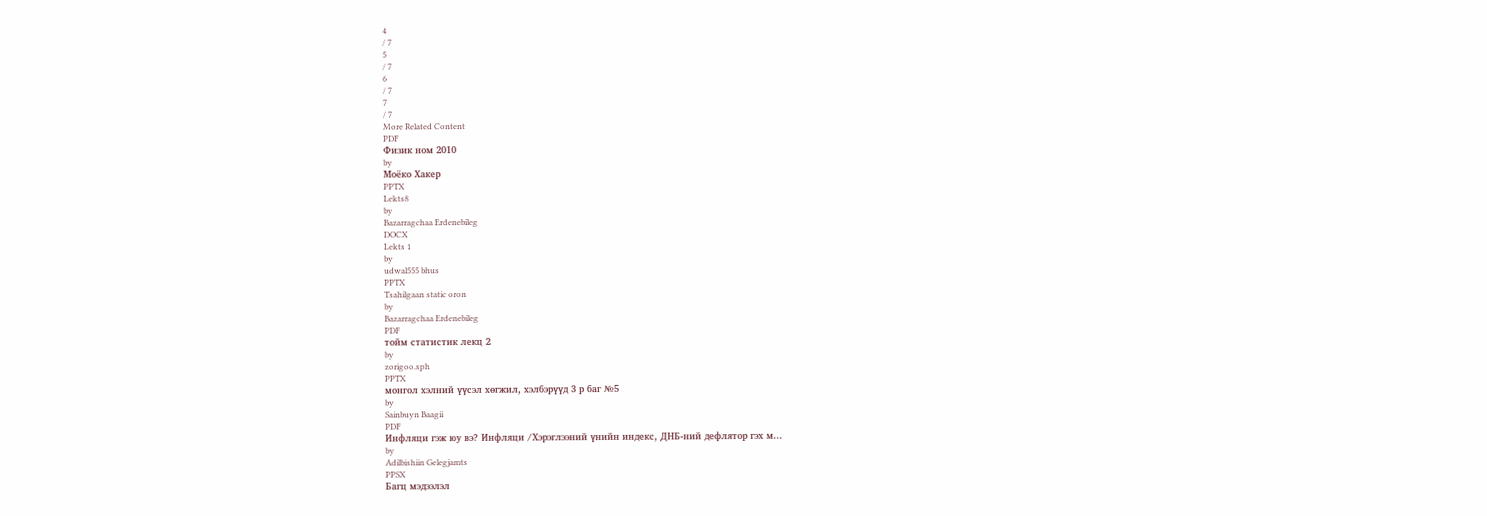4
/ 7
5
/ 7
6
/ 7
7
/ 7
More Related Content
PDF
Физик ном 2010
by
Моёко Хакер
PPTX
Lekts8
by
Bazarragchaa Erdenebileg
DOCX
Lekts 1
by
udwal555 bhus
PPTX
Tsahilgaan static oron
by
Bazarragchaa Erdenebileg
PDF
тойм статистик лекц 2
by
zorigoo.sph
PPTX
монгол хэлний үүсэл хөгжил, хэлбэрүүд 3 р баг №5
by
Sainbuyn Baagii
PDF
Инфляци гэж юу вэ? Инфляци /Хэрэглээний үнийн индекс, ДНБ-ний дефлятор гэх м...
by
Adilbishiin Gelegjamts
PPSX
Багц мэдээлэл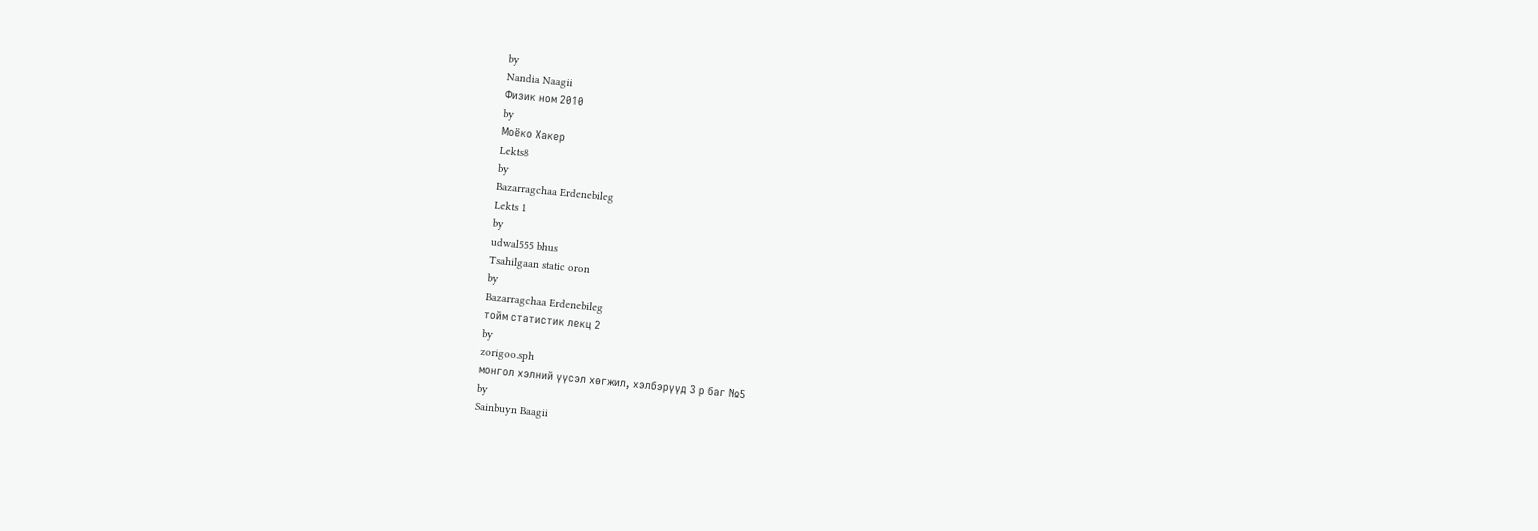by
Nandia Naagii
Физик ном 2010
by
Моёко Хакер
Lekts8
by
Bazarragchaa Erdenebileg
Lekts 1
by
udwal555 bhus
Tsahilgaan static oron
by
Bazarragchaa Erdenebileg
тойм статистик лекц 2
by
zorigoo.sph
монгол хэлний үүсэл хөгжил, хэлбэрүүд 3 р баг №5
by
Sainbuyn Baagii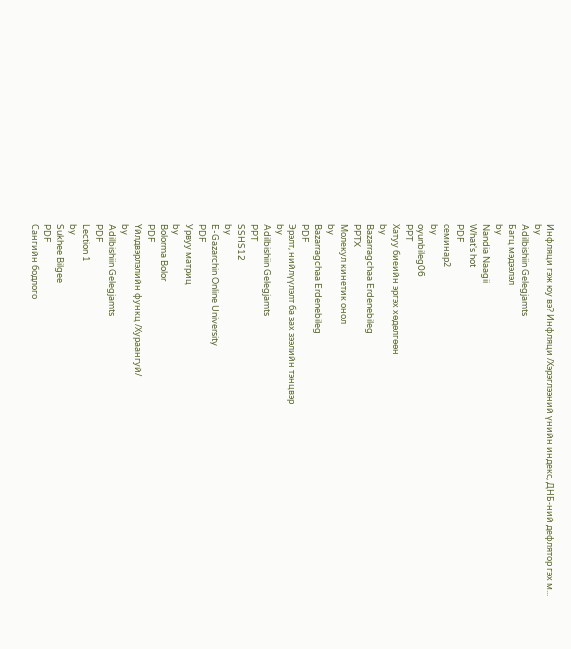Инфляци гэж юу вэ? Инфляци /Хэрэглээний үнийн индекс, ДНБ-ний дефлятор гэх м...
by
Adilbishiin Gelegjamts
Багц мэдээлэл
by
Nandia Naagii
What's hot
PDF
семинар2
by
oyunbileg06
PPT
Хатуу биеийн эргэх хөдөлгөөн
by
Bazarragchaa Erdenebileg
PPTX
Молекул кинетик онол
by
Bazarragchaa Erdenebileg
PDF
Эрэлт, нийлүүлэлт ба зах зээлийн тэнцвэр
by
Adilbishiin Gelegjamts
PPT
SSHS12
by
E-Gazarchin Online University
PDF
Урвуу матриц
by
Bolorma Bolor
PDF
Үйлдвэрлэлийн функц /Хураангуй/
by
Adilbishiin Gelegjamts
PDF
Lection 1
by
Sukhee Bilgee
PDF
Сангийн бодлого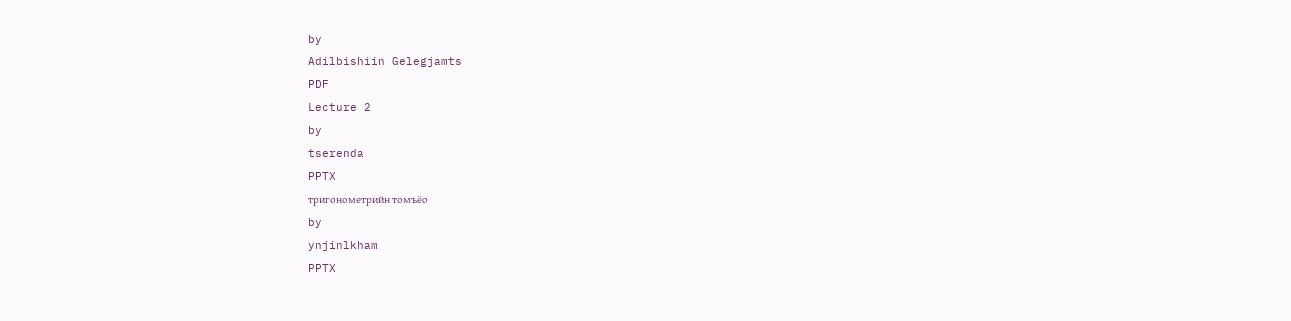by
Adilbishiin Gelegjamts
PDF
Lecture 2
by
tserenda
PPTX
тригонометрийн томъёо
by
ynjinlkham
PPTX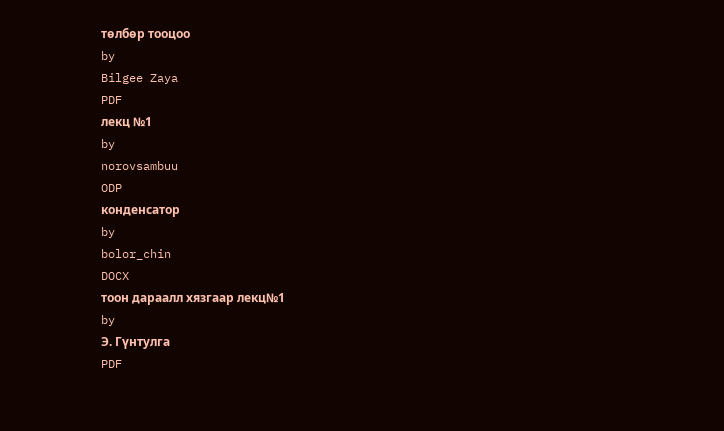төлбөр тооцоо
by
Bilgee Zaya
PDF
лекц №1
by
norovsambuu
ODP
конденсатор
by
bolor_chin
DOCX
тоон дараалл хязгаар лекц№1
by
Э. Гүнтулга
PDF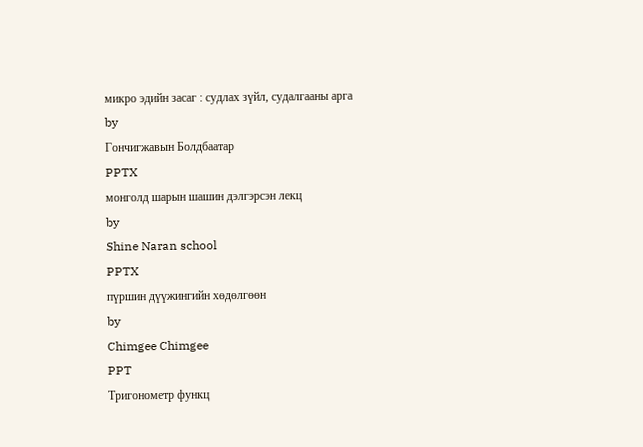микро эдийн засаг : судлах зүйл, судалгааны арга
by
Гончигжавын Болдбаатар
PPTX
монголд шарын шашин дэлгэрсэн лекц
by
Shine Naran school
PPTX
пүршин дүүжингийн хөдөлгөөн
by
Chimgee Chimgee
PPT
Тригонометр функц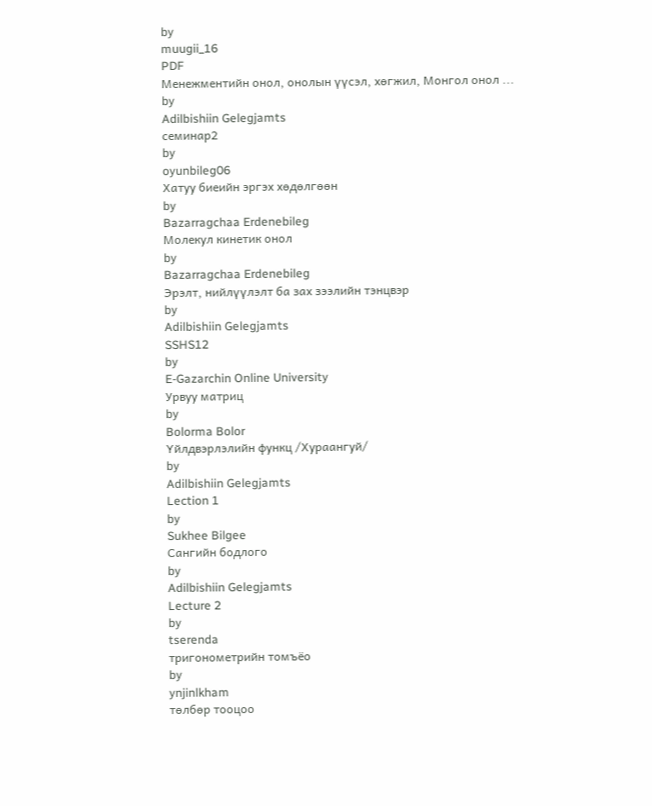by
muugii_16
PDF
Менежментийн онол, онолын үүсэл, хөгжил, Монгол онол ...
by
Adilbishiin Gelegjamts
семинар2
by
oyunbileg06
Хатуу биеийн эргэх хөдөлгөөн
by
Bazarragchaa Erdenebileg
Молекул кинетик онол
by
Bazarragchaa Erdenebileg
Эрэлт, нийлүүлэлт ба зах зээлийн тэнцвэр
by
Adilbishiin Gelegjamts
SSHS12
by
E-Gazarchin Online University
Урвуу матриц
by
Bolorma Bolor
Үйлдвэрлэлийн функц /Хураангуй/
by
Adilbishiin Gelegjamts
Lection 1
by
Sukhee Bilgee
Сангийн бодлого
by
Adilbishiin Gelegjamts
Lecture 2
by
tserenda
тригонометрийн томъёо
by
ynjinlkham
төлбөр тооцоо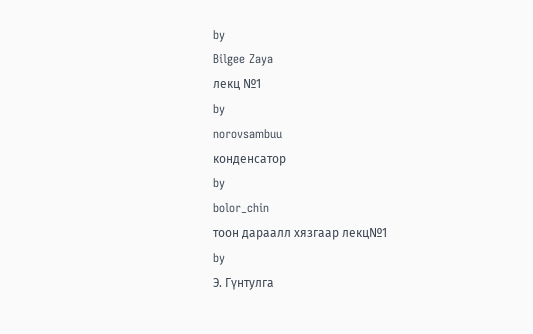by
Bilgee Zaya
лекц №1
by
norovsambuu
конденсатор
by
bolor_chin
тоон дараалл хязгаар лекц№1
by
Э. Гүнтулга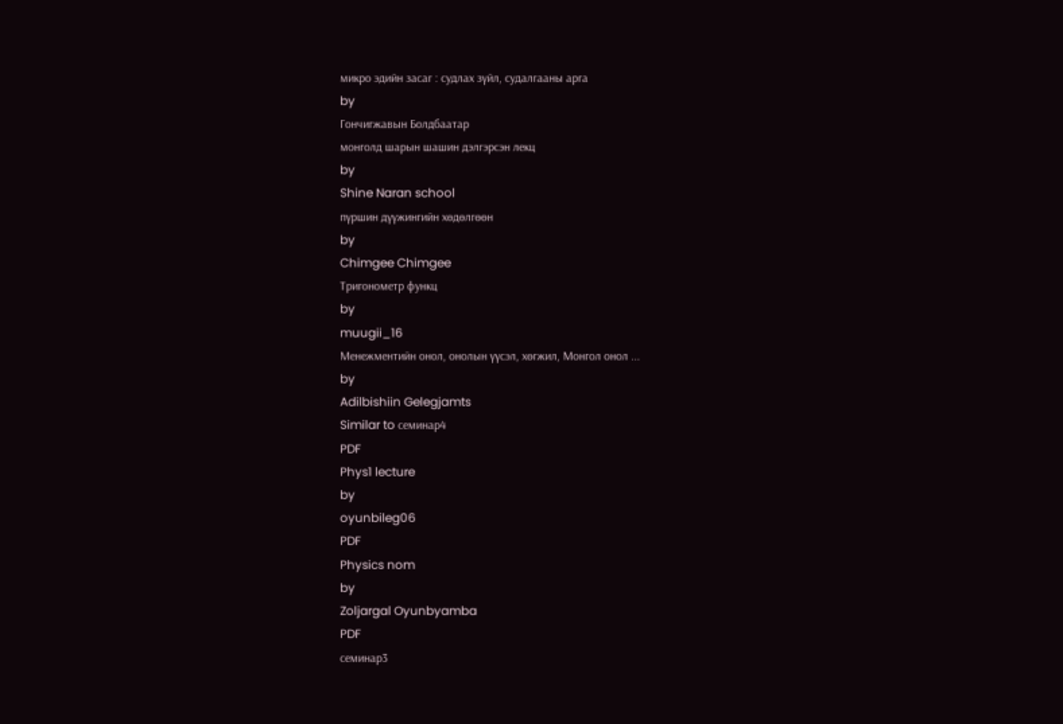микро эдийн засаг : судлах зүйл, судалгааны арга
by
Гончигжавын Болдбаатар
монголд шарын шашин дэлгэрсэн лекц
by
Shine Naran school
пүршин дүүжингийн хөдөлгөөн
by
Chimgee Chimgee
Тригонометр функц
by
muugii_16
Менежментийн онол, онолын үүсэл, хөгжил, Монгол онол ...
by
Adilbishiin Gelegjamts
Similar to семинар4
PDF
Phys1 lecture
by
oyunbileg06
PDF
Physics nom
by
Zoljargal Oyunbyamba
PDF
семинар3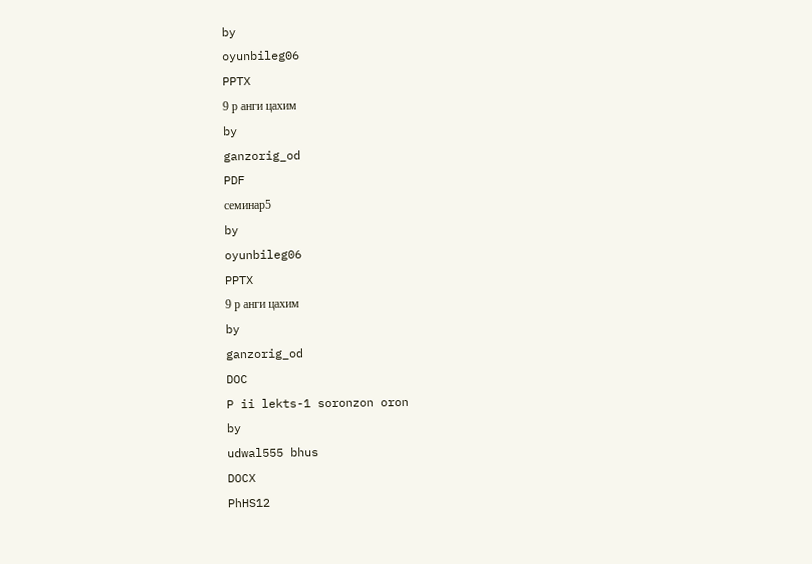by
oyunbileg06
PPTX
9 р анги цахим
by
ganzorig_od
PDF
семинар5
by
oyunbileg06
PPTX
9 р анги цахим
by
ganzorig_od
DOC
P ii lekts-1 soronzon oron
by
udwal555 bhus
DOCX
PhHS12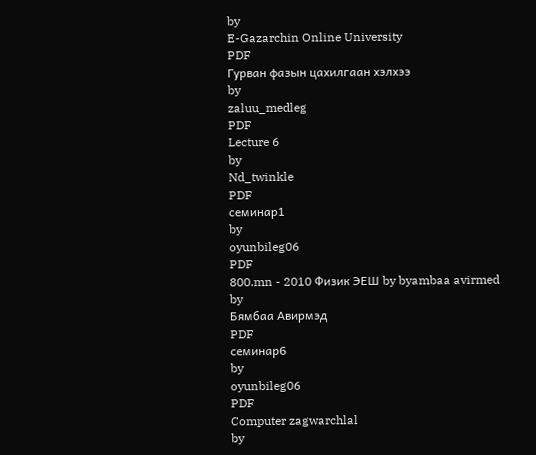by
E-Gazarchin Online University
PDF
Гурван фазын цахилгаан хэлхээ
by
zaluu_medleg
PDF
Lecture 6
by
Nd_twinkle
PDF
семинар1
by
oyunbileg06
PDF
800.mn - 2010 Физик ЭЕШ by byambaa avirmed
by
Бямбаа Авирмэд
PDF
семинар6
by
oyunbileg06
PDF
Computer zagwarchlal
by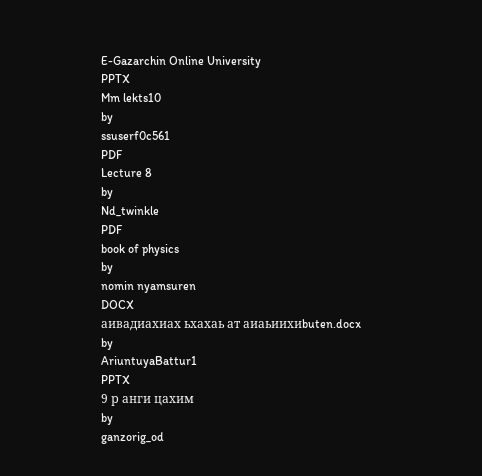E-Gazarchin Online University
PPTX
Mm lekts10
by
ssuserf0c561
PDF
Lecture 8
by
Nd_twinkle
PDF
book of physics
by
nomin nyamsuren
DOCX
аивадиахиах ьхахаь ат аиаьиихиbuten.docx
by
AriuntuyaBattur1
PPTX
9 р анги цахим
by
ganzorig_od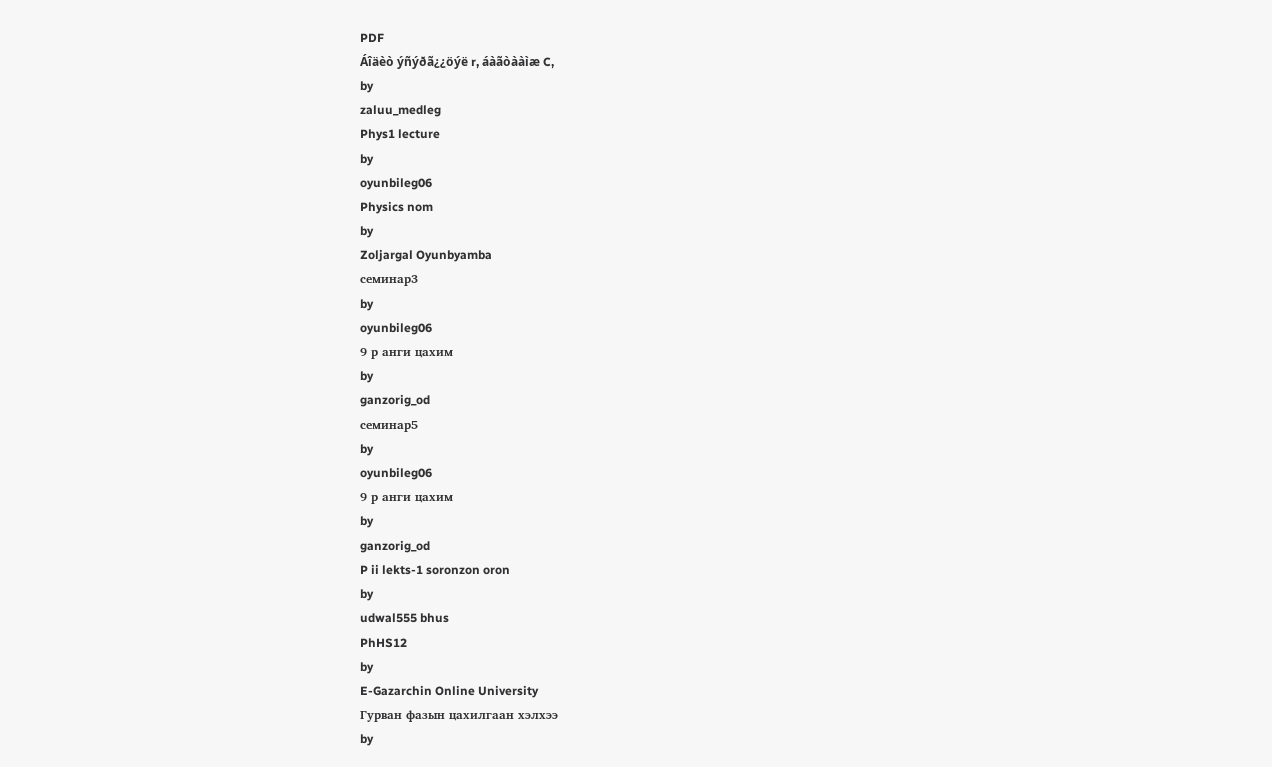PDF
Áîäèò ýñýðã¿¿öýë r, áàãòààìæ C,
by
zaluu_medleg
Phys1 lecture
by
oyunbileg06
Physics nom
by
Zoljargal Oyunbyamba
семинар3
by
oyunbileg06
9 р анги цахим
by
ganzorig_od
семинар5
by
oyunbileg06
9 р анги цахим
by
ganzorig_od
P ii lekts-1 soronzon oron
by
udwal555 bhus
PhHS12
by
E-Gazarchin Online University
Гурван фазын цахилгаан хэлхээ
by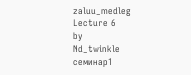zaluu_medleg
Lecture 6
by
Nd_twinkle
семинар1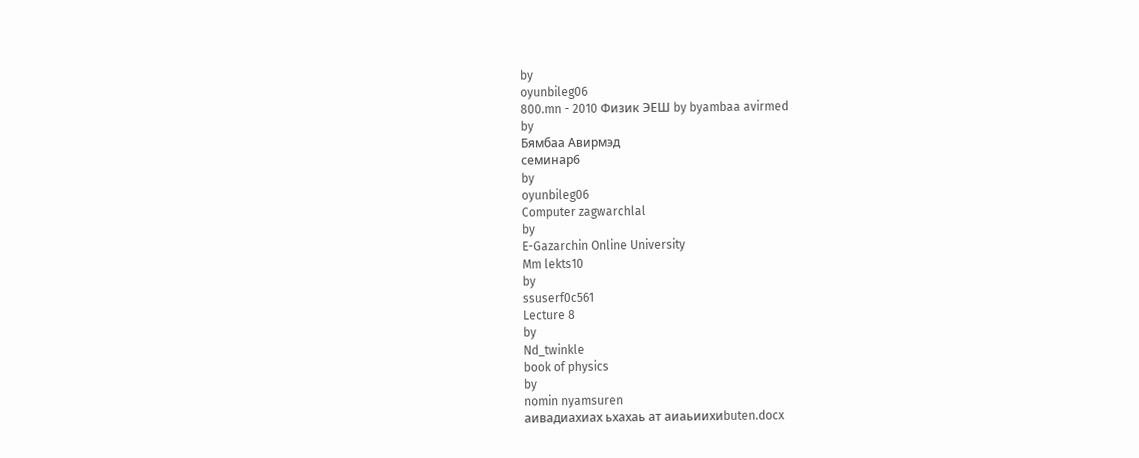by
oyunbileg06
800.mn - 2010 Физик ЭЕШ by byambaa avirmed
by
Бямбаа Авирмэд
семинар6
by
oyunbileg06
Computer zagwarchlal
by
E-Gazarchin Online University
Mm lekts10
by
ssuserf0c561
Lecture 8
by
Nd_twinkle
book of physics
by
nomin nyamsuren
аивадиахиах ьхахаь ат аиаьиихиbuten.docx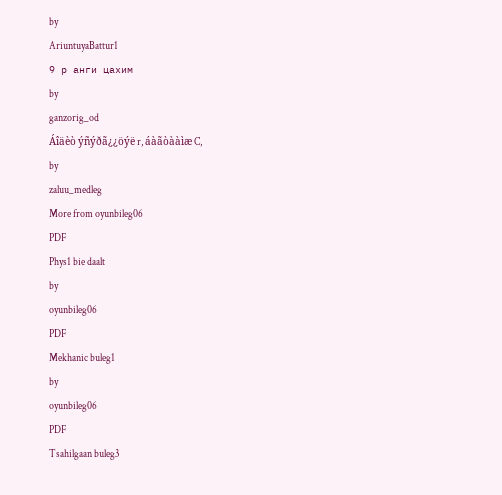by
AriuntuyaBattur1
9 р анги цахим
by
ganzorig_od
Áîäèò ýñýðã¿¿öýë r, áàãòààìæ C,
by
zaluu_medleg
More from oyunbileg06
PDF
Phys1 bie daalt
by
oyunbileg06
PDF
Mekhanic buleg1
by
oyunbileg06
PDF
Tsahilgaan buleg3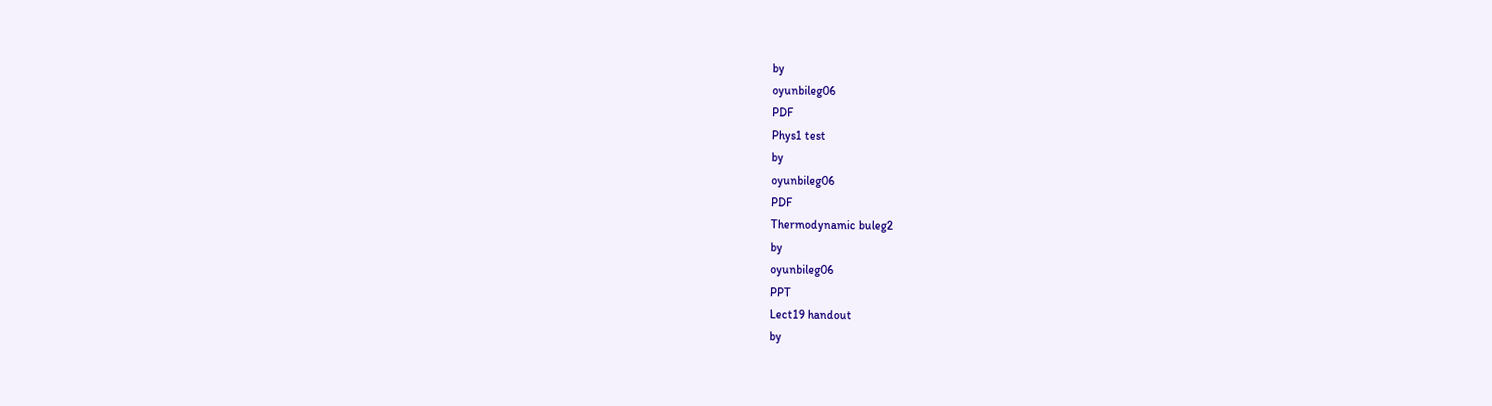by
oyunbileg06
PDF
Phys1 test
by
oyunbileg06
PDF
Thermodynamic buleg2
by
oyunbileg06
PPT
Lect19 handout
by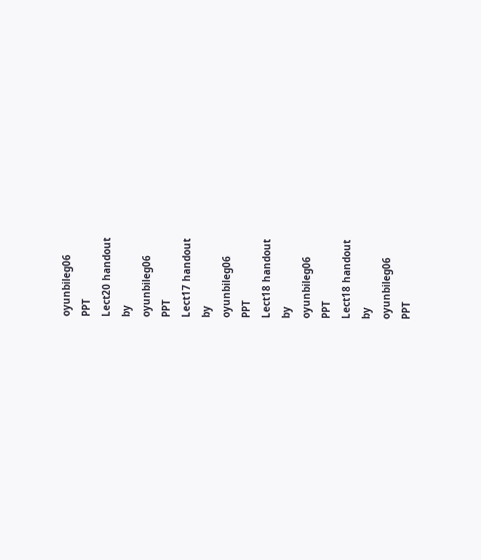oyunbileg06
PPT
Lect20 handout
by
oyunbileg06
PPT
Lect17 handout
by
oyunbileg06
PPT
Lect18 handout
by
oyunbileg06
PPT
Lect18 handout
by
oyunbileg06
PPT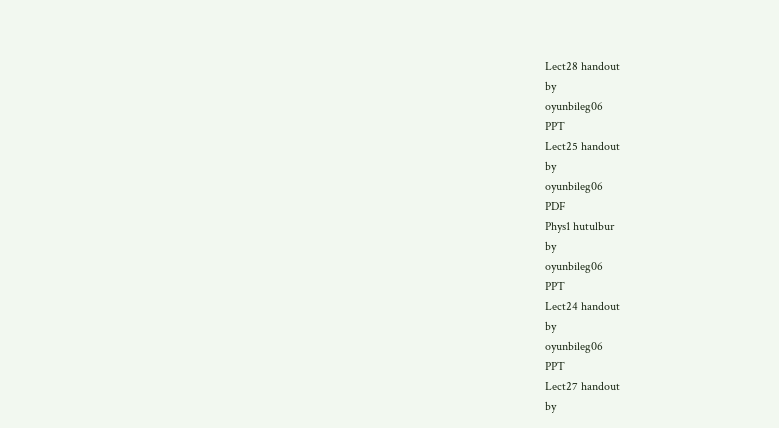Lect28 handout
by
oyunbileg06
PPT
Lect25 handout
by
oyunbileg06
PDF
Phys1 hutulbur
by
oyunbileg06
PPT
Lect24 handout
by
oyunbileg06
PPT
Lect27 handout
by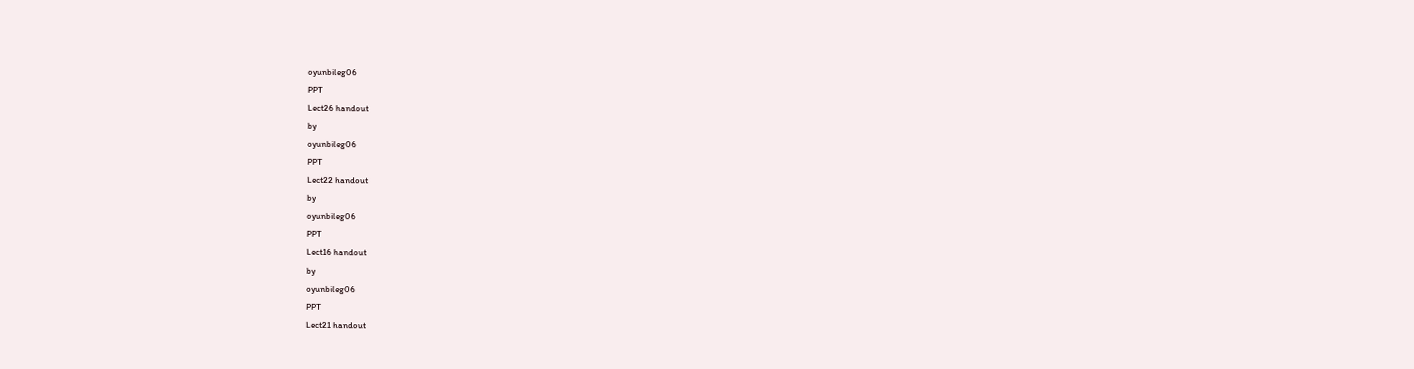oyunbileg06
PPT
Lect26 handout
by
oyunbileg06
PPT
Lect22 handout
by
oyunbileg06
PPT
Lect16 handout
by
oyunbileg06
PPT
Lect21 handout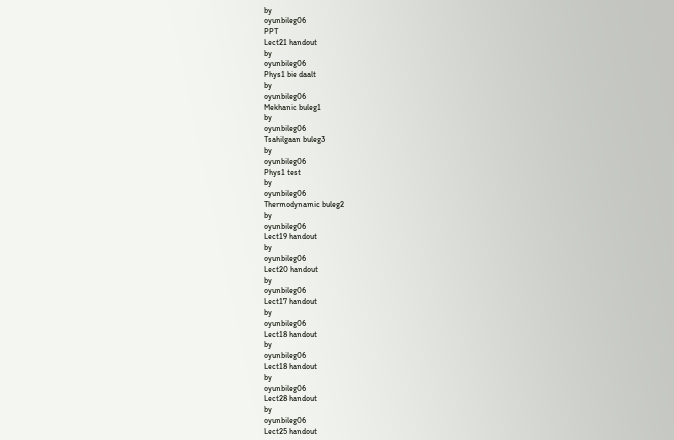by
oyunbileg06
PPT
Lect21 handout
by
oyunbileg06
Phys1 bie daalt
by
oyunbileg06
Mekhanic buleg1
by
oyunbileg06
Tsahilgaan buleg3
by
oyunbileg06
Phys1 test
by
oyunbileg06
Thermodynamic buleg2
by
oyunbileg06
Lect19 handout
by
oyunbileg06
Lect20 handout
by
oyunbileg06
Lect17 handout
by
oyunbileg06
Lect18 handout
by
oyunbileg06
Lect18 handout
by
oyunbileg06
Lect28 handout
by
oyunbileg06
Lect25 handout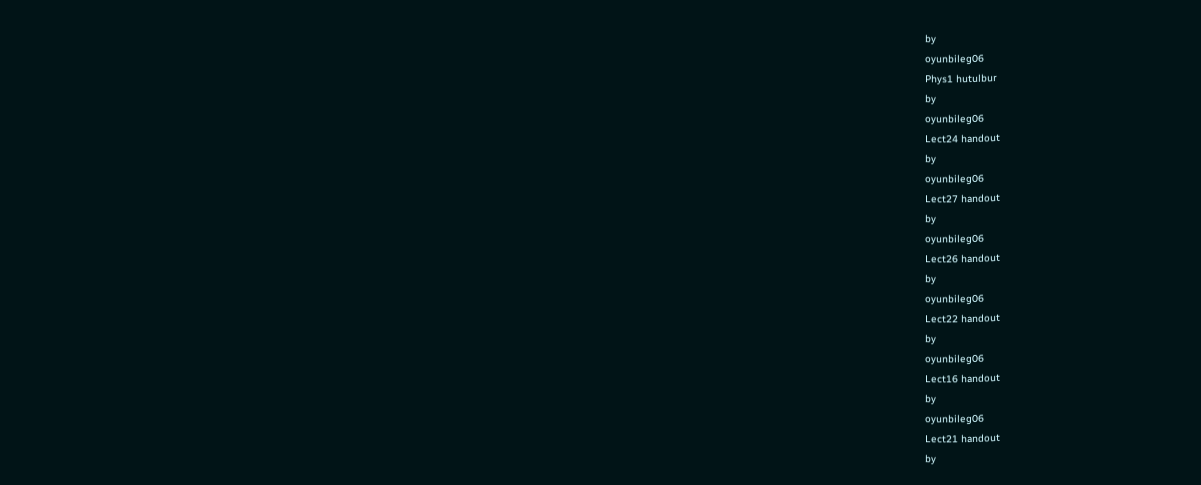by
oyunbileg06
Phys1 hutulbur
by
oyunbileg06
Lect24 handout
by
oyunbileg06
Lect27 handout
by
oyunbileg06
Lect26 handout
by
oyunbileg06
Lect22 handout
by
oyunbileg06
Lect16 handout
by
oyunbileg06
Lect21 handout
by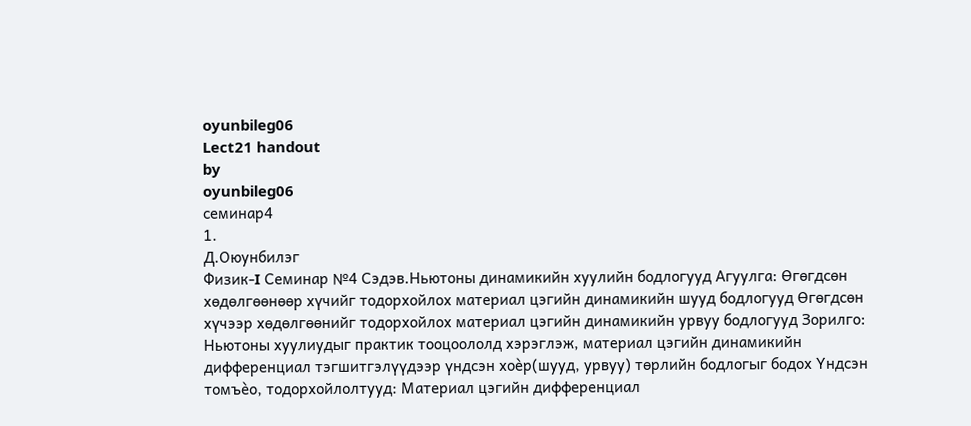oyunbileg06
Lect21 handout
by
oyunbileg06
семинар4
1.
Д.Оюунбилэг
Физик-I Семинар №4 Сэдэв.Ньютоны динамикийн хуулийн бодлогууд Агуулга: Өгөгдсөн хөдөлгөөнөөр хүчийг тодорхойлох материал цэгийн динамикийн шууд бодлогууд Өгөгдсөн хүчээр хөдөлгөөнийг тодорхойлох материал цэгийн динамикийн урвуу бодлогууд Зорилго: Ньютоны хуулиудыг практик тооцоололд хэрэглэж, материал цэгийн динамикийн дифференциал тэгшитгэлүүдээр үндсэн хоѐр(шууд, урвуу) төрлийн бодлогыг бодох Үндсэн томъѐо, тодорхойлолтууд: Материал цэгийн дифференциал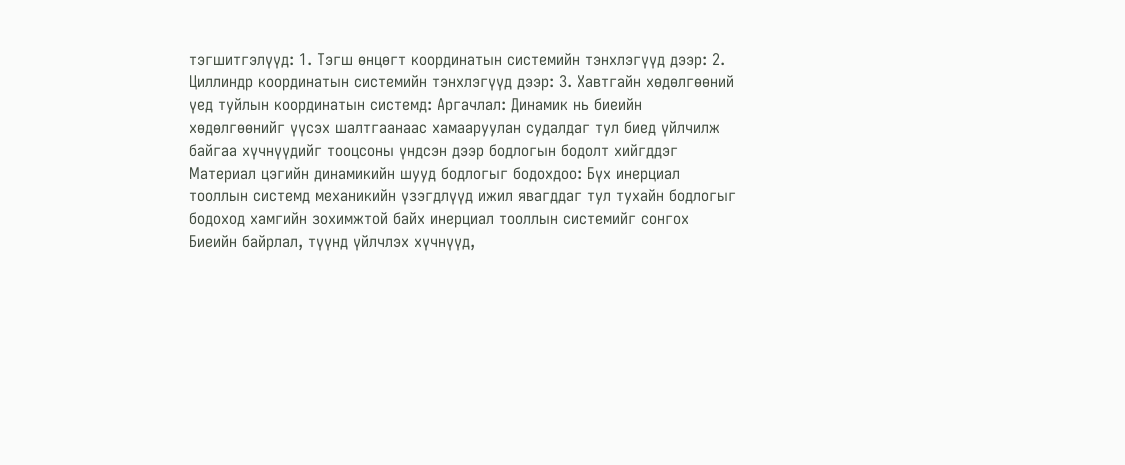тэгшитгэлүүд: 1. Тэгш өнцөгт координатын системийн тэнхлэгүүд дээр: 2. Циллиндр координатын системийн тэнхлэгүүд дээр: 3. Хавтгайн хөдөлгөөний үед туйлын координатын системд: Аргачлал: Динамик нь биеийн хөдөлгөөнийг үүсэх шалтгаанаас хамааруулан судалдаг тул биед үйлчилж байгаа хүчнүүдийг тооцсоны үндсэн дээр бодлогын бодолт хийгддэг Материал цэгийн динамикийн шууд бодлогыг бодохдоо: Бүх инерциал тооллын системд механикийн үзэгдлүүд ижил явагддаг тул тухайн бодлогыг бодоход хамгийн зохимжтой байх инерциал тооллын системийг сонгох Биеийн байрлал, түүнд үйлчлэх хүчнүүд,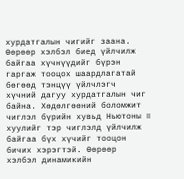хурдатгалын чигийг заана. Өөрөөр хэлбэл биед үйлчилж байгаа хүчнүүдийг бүрэн гаргаж тооцох шаардлагатай бөгөөд тэнцүү үйлчлэгч хүчний дагуу хурдатгалын чиг байна. Хөдөлгөөний боломжит чиглэл бүрийн хувьд Ньютоны II хуулийг тэр чиглэлд үйлчилж байгаа бүх хүчийг тооцон бичих хэрэгтэй. Өөрөөр хэлбэл динамикийн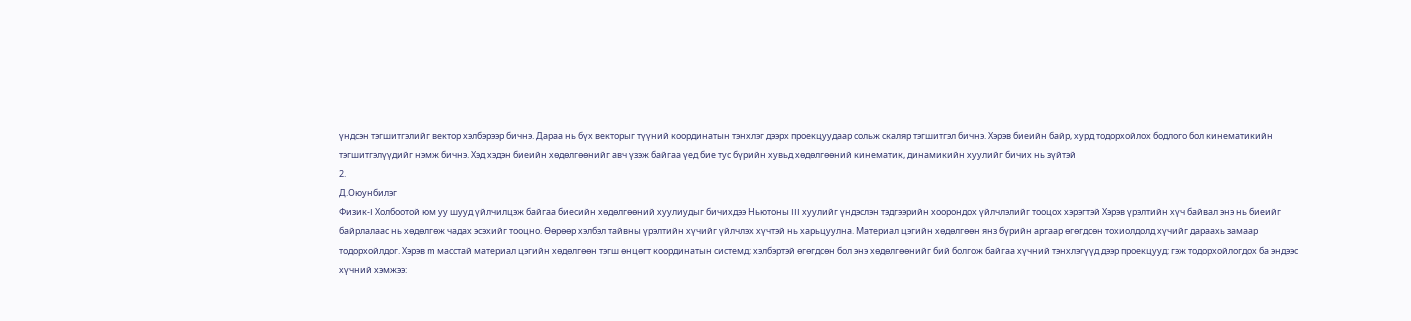үндсэн тэгшитгэлийг вектор хэлбэрээр бичнэ. Дараа нь бүх векторыг түүний координатын тэнхлэг дээрх проекцуудаар сольж скаляр тэгшитгэл бичнэ. Хэрэв биеийн байр, хурд тодорхойлох бодлого бол кинематикийн тэгшитгэлүүдийг нэмж бичнэ. Хэд хэдэн биеийн хөдөлгөөнийг авч үзэж байгаа үед бие тус бүрийн хувьд хөдөлгөөний кинематик, динамикийн хуулийг бичих нь зүйтэй
2.
Д.Оюунбилэг
Физик-I Холбоотой юм уу шууд үйлчилцэж байгаа биесийн хөдөлгөөний хуулиудыг бичихдээ Ньютоны III хуулийг үндэслэн тэдгээрийн хоорондох үйлчлэлийг тооцох хэрэгтэй Хэрэв үрэлтийн хүч байвал энэ нь биеийг байрлалаас нь хөдөлгөж чадах эсэхийг тооцно. Өөрөөр хэлбэл тайвны үрэлтийн хүчийг үйлчлэх хүчтэй нь харьцуулна. Материал цэгийн хөдөлгөөн янз бүрийн аргаар өгөгдсөн тохиолдолд хүчийг дараахь замаар тодорхойлдог. Хэрэв m масстай материал цэгийн хөдөлгөөн тэгш өнцөгт координатын системд: хэлбэртэй өгөгдсөн бол энэ хөдөлгөөнийг бий болгож байгаа хүчний тэнхлэгүүд дээр проекцууд: гэж тодорхойлогдох ба эндээс хүчний хэмжээ: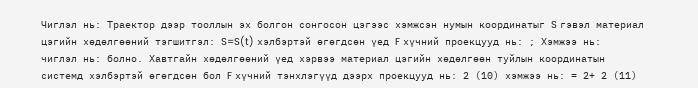Чиглэл нь: Траектор дээр тооллын эх болгон сонгосон цэгээс хэмжсэн нумын координатыг S гэвэл материал цэгийн хөдөлгөөний тэгшитгэл: S=S(t) хэлбэртэй өгөгдсөн үед F хүчний проекцууд нь: ; Хэмжээ нь: чиглэл нь: болно. Хавтгайн хөдөлгөөний үед хэрвээ материал цэгийн хөдөлгөөн туйлын координатын системд хэлбэртэй өгөгдсөн бол F хүчний тэнхлэгүүд дээрх проекцууд нь: 2 (10) хэмжээ нь: = 2+ 2 (11)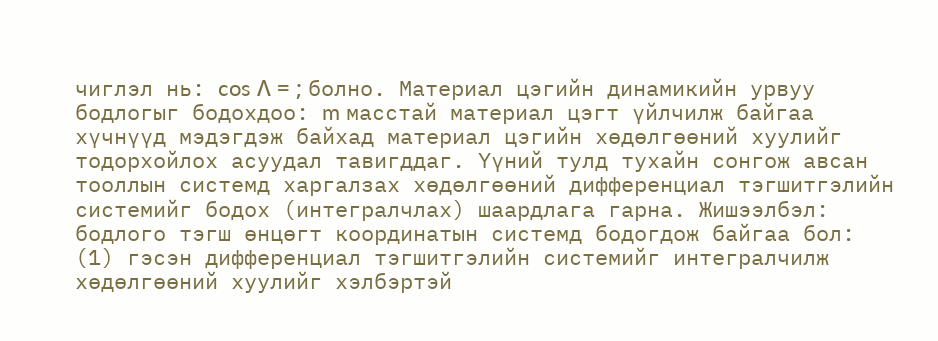чиглэл нь: cos Λ = ; болно. Материал цэгийн динамикийн урвуу бодлогыг бодохдоо: m масстай материал цэгт үйлчилж байгаа хүчнүүд мэдэгдэж байхад материал цэгийн хөдөлгөөний хуулийг тодорхойлох асуудал тавигддаг. Үүний тулд тухайн сонгож авсан тооллын системд харгалзах хөдөлгөөний дифференциал тэгшитгэлийн системийг бодох (интегралчлах) шаардлага гарна. Жишээлбэл: бодлого тэгш өнцөгт координатын системд бодогдож байгаа бол: (1) гэсэн дифференциал тэгшитгэлийн системийг интегралчилж хөдөлгөөний хуулийг хэлбэртэй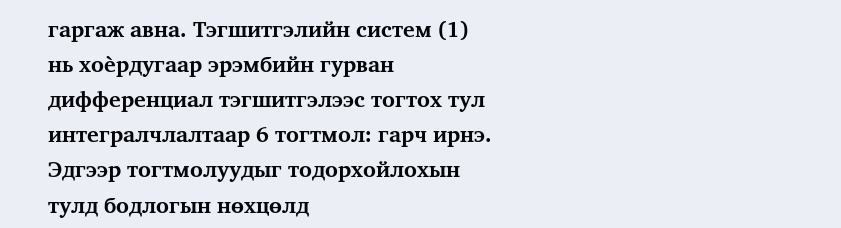гаргаж авна. Тэгшитгэлийн систем (1) нь хоѐрдугаар эрэмбийн гурван дифференциал тэгшитгэлээс тогтох тул интегралчлалтаар 6 тогтмол: гарч ирнэ. Эдгээр тогтмолуудыг тодорхойлохын тулд бодлогын нөхцөлд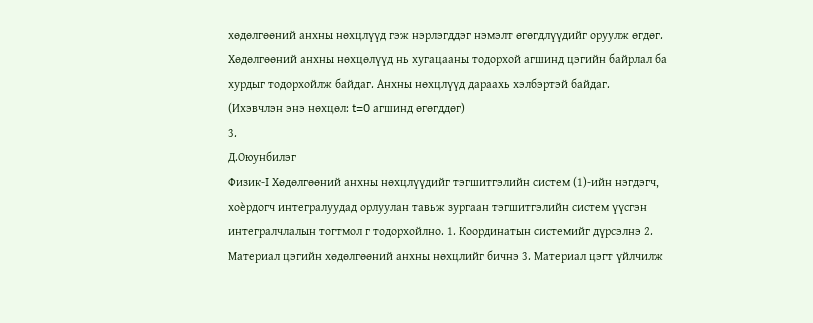хөдөлгөөний анхны нөхцлүүд гэж нэрлэгддэг нэмэлт өгөгдлүүдийг оруулж өгдөг. Хөдөлгөөний анхны нөхцөлүүд нь хугацааны тодорхой агшинд цэгийн байрлал ба хурдыг тодорхойлж байдаг. Анхны нөхцлүүд дараахь хэлбэртэй байдаг. (Ихэвчлэн энэ нөхцөл: t=0 агшинд өгөгддөг)
3.
Д.Оюунбилэг
Физик-I Хөдөлгөөний анхны нөхцлүүдийг тэгшитгэлийн систем (1)-ийн нэгдэгч, хоѐрдогч интегралуудад орлуулан тавьж зургаан тэгшитгэлийн систем үүсгэн интегралчлалын тогтмол г тодорхойлно. 1. Координатын системийг дүрсэлнэ 2. Материал цэгийн хөдөлгөөний анхны нөхцлийг бичнэ 3. Материал цэгт үйлчилж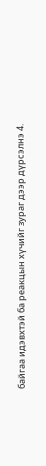байгаа идэвхтэй ба реакцын хүчийг зураг дээр дүрсэлнэ 4.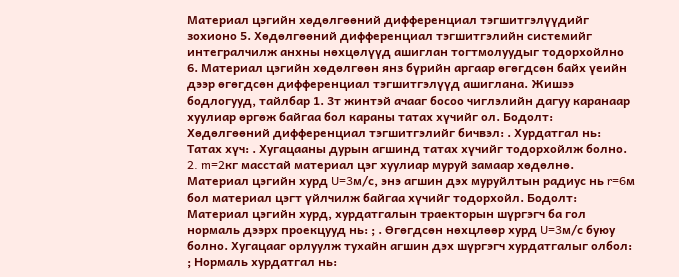Материал цэгийн хөдөлгөөний дифференциал тэгшитгэлүүдийг зохионо 5. Хөдөлгөөний дифференциал тэгшитгэлийн системийг интегралчилж анхны нөхцөлүүд ашиглан тогтмолуудыг тодорхойлно 6. Материал цэгийн хөдөлгөөн янз бүрийн аргаар өгөгдсөн байх үеийн дээр өгөгдсөн дифференциал тэгшитгэлүүд ашиглана. Жишээ бодлогууд, тайлбар 1. 3т жинтэй ачааг босоо чиглэлийн дагуу каранаар хуулиар өргөж байгаа бол караны татах хүчийг ол. Бодолт: Хөдөлгөөний дифференциал тэгшитгэлийг бичвэл: . Хурдатгал нь: Татах хүч: . Хугацааны дурын агшинд татах хүчийг тодорхойлж болно. 2. m=2кг масстай материал цэг хуулиар муруй замаар хөдөлнө. Материал цэгийн хурд U=3м/с, энэ агшин дэх муруйлтын радиус нь r=6м бол материал цэгт үйлчилж байгаа хүчийг тодорхойл. Бодолт: Материал цэгийн хурд, хурдатгалын траекторын шүргэгч ба гол нормаль дээрх проекцууд нь: ; . Өгөгдсөн нөхцлөөр хурд U=3м/с буюу болно. Хугацааг орлуулж тухайн агшин дэх шүргэгч хурдатгалыг олбол: ; Нормаль хурдатгал нь: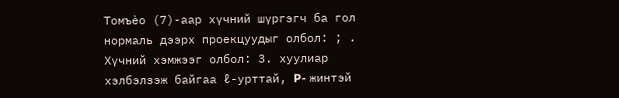Томъѐо (7)-аар хүчний шүргэгч ба гол нормаль дээрх проекцуудыг олбол: ; . Хүчний хэмжээг олбол: 3. хуулиар хэлбэлзэж байгаа ℓ-урттай, P- жинтэй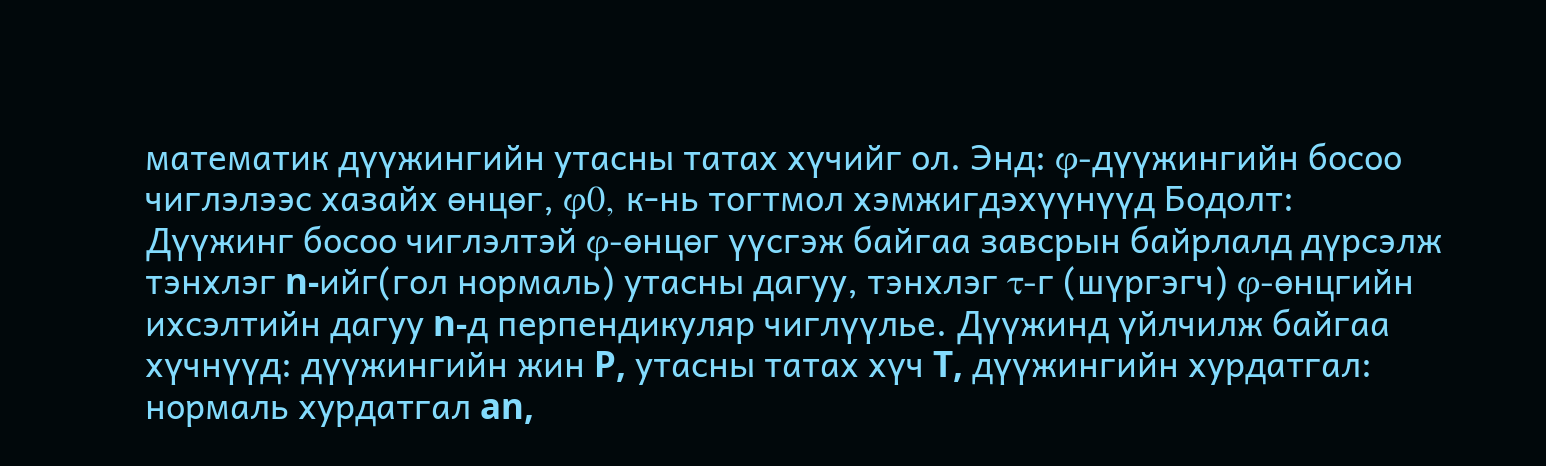математик дүүжингийн утасны татах хүчийг ол. Энд: φ-дүүжингийн босоо чиглэлээс хазайх өнцөг, φ0, к-нь тогтмол хэмжигдэхүүнүүд Бодолт: Дүүжинг босоо чиглэлтэй φ-өнцөг үүсгэж байгаа завсрын байрлалд дүрсэлж тэнхлэг n-ийг(гол нормаль) утасны дагуу, тэнхлэг τ-г (шүргэгч) φ-өнцгийн ихсэлтийн дагуу n-д перпендикуляр чиглүүлье. Дүүжинд үйлчилж байгаа хүчнүүд: дүүжингийн жин P, утасны татах хүч T, дүүжингийн хурдатгал: нормаль хурдатгал an,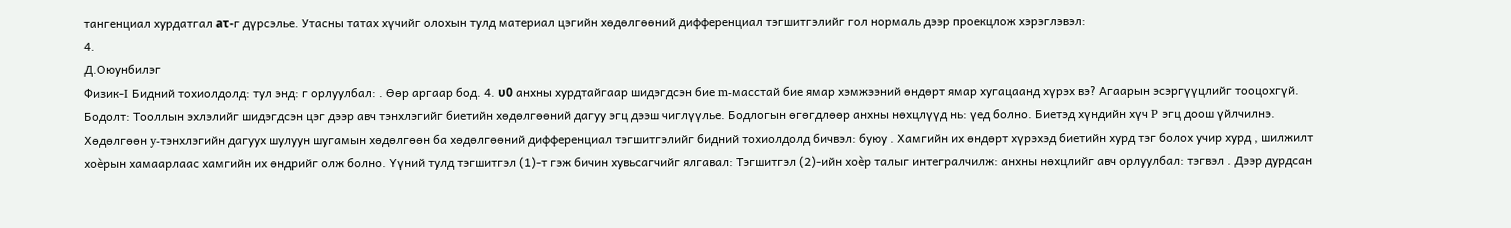тангенциал хурдатгал aτ-г дүрсэлье. Утасны татах хүчийг олохын тулд материал цэгийн хөдөлгөөний дифференциал тэгшитгэлийг гол нормаль дээр проекцлож хэрэглэвэл:
4.
Д.Оюунбилэг
Физик-I Бидний тохиолдолд: тул энд: г орлуулбал: . Өөр аргаар бод. 4. υ0 анхны хурдтайгаар шидэгдсэн бие m-масстай бие ямар хэмжээний өндөрт ямар хугацаанд хүрэх вэ? Агаарын эсэргүүцлийг тооцохгүй. Бодолт: Тооллын эхлэлийг шидэгдсэн цэг дээр авч тэнхлэгийг биетийн хөдөлгөөний дагуу эгц дээш чиглүүлье. Бодлогын өгөгдлөөр анхны нөхцлүүд нь: үед болно. Биетэд хүндийн хүч P эгц доош үйлчилнэ. Хөдөлгөөн y-тэнхлэгийн дагуух шулуун шугамын хөдөлгөөн ба хөдөлгөөний дифференциал тэгшитгэлийг бидний тохиолдолд бичвэл: буюу . Хамгийн их өндөрт хүрэхэд биетийн хурд тэг болох учир хурд , шилжилт хоѐрын хамаарлаас хамгийн их өндрийг олж болно. Үүний тулд тэгшитгэл (1)-т гэж бичин хувьсагчийг ялгавал: Тэгшитгэл (2)-ийн хоѐр талыг интегралчилж: анхны нөхцлийг авч орлуулбал: тэгвэл . Дээр дурдсан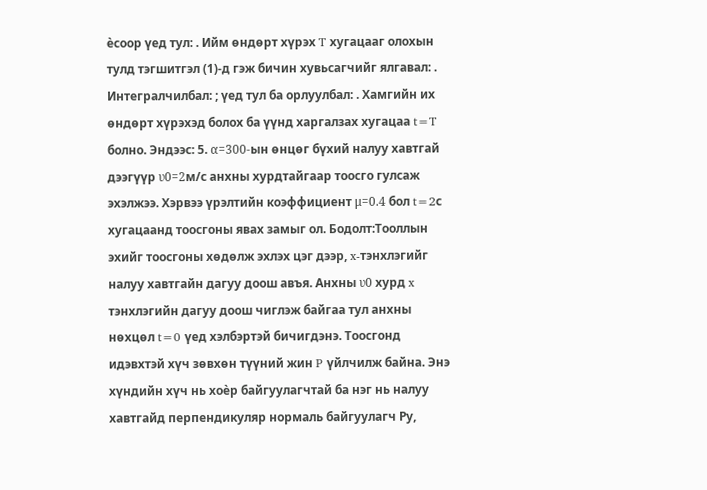ѐсоор үед тул: . Ийм өндөрт хүрэх T хугацааг олохын тулд тэгшитгэл (1)-д гэж бичин хувьсагчийг ялгавал: . Интегралчилбал: ; үед тул ба орлуулбал: . Хамгийн их өндөрт хүрэхэд болох ба үүнд харгалзах хугацаа t=T болно. Эндээс: 5. α=300-ын өнцөг бүхий налуу хавтгай дээгүүр υ0=2м/с анхны хурдтайгаар тоосго гулсаж эхэлжээ. Хэрвээ үрэлтийн коэффициент μ=0.4 бол t=2с хугацаанд тоосгоны явах замыг ол. Бодолт:Тооллын эхийг тоосгоны хөдөлж эхлэх цэг дээр, x-тэнхлэгийг налуу хавтгайн дагуу доош авъя. Анхны υ0 хурд x тэнхлэгийн дагуу доош чиглэж байгаа тул анхны нөхцөл t=0 үед хэлбэртэй бичигдэнэ. Тоосгонд идэвхтэй хүч зөвхөн түүний жин P үйлчилж байна. Энэ хүндийн хүч нь хоѐр байгуулагчтай ба нэг нь налуу хавтгайд перпендикуляр нормаль байгуулагч Pу,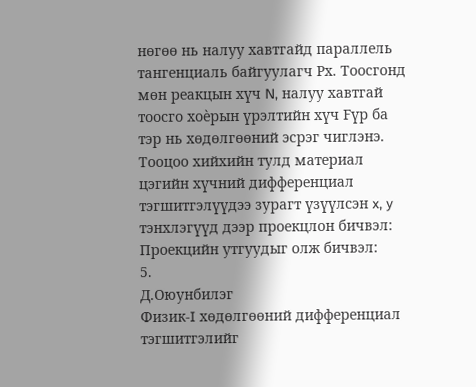нөгөө нь налуу хавтгайд параллель тангенциаль байгуулагч Pх. Тоосгонд мөн реакцын хүч N, налуу хавтгай тоосго хоѐрын үрэлтийн хүч Fүр ба тэр нь хөдөлгөөний эсрэг чиглэнэ. Тооцоо хийхийн тулд материал цэгийн хүчний дифференциал тэгшитгэлүүдээ зурагт үзүүлсэн x, y тэнхлэгүүд дээр проекцлон бичвэл: Проекцийн утгуудыг олж бичвэл:
5.
Д.Оюунбилэг
Физик-I хөдөлгөөний дифференциал тэгшитгэлийг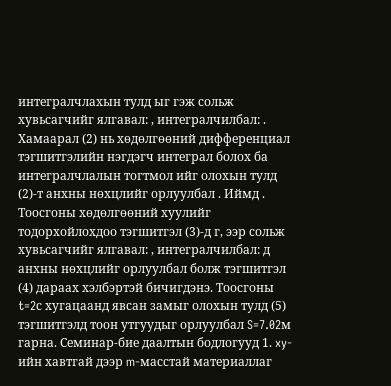интегралчлахын тулд ыг гэж сольж хувьсагчийг ялгавал: , интегралчилбал: . Хамаарал (2) нь хөдөлгөөний дифференциал тэгшитгэлийн нэгдэгч интеграл болох ба интегралчлалын тогтмол ийг олохын тулд (2)-т анхны нөхцлийг орлуулбал . Иймд . Тоосгоны хөдөлгөөний хуулийг тодорхойлохдоо тэгшитгэл (3)-д г, ээр сольж хувьсагчийг ялгавал: , интегралчилбал: д анхны нөхцлийг орлуулбал болж тэгшитгэл (4) дараах хэлбэртэй бичигдэнэ. Тоосгоны t=2с хугацаанд явсан замыг олохын тулд (5) тэгшитгэлд тоон утгуудыг орлуулбал S=7.02м гарна. Семинар-бие даалтын бодлогууд 1. xy-ийн хавтгай дээр m-масстай материаллаг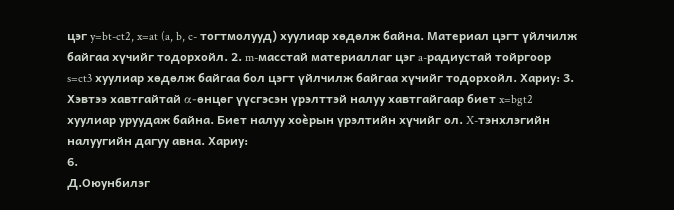цэг y=bt-ct2, x=at (a, b, c- тогтмолууд) хуулиар хөдөлж байна. Материал цэгт үйлчилж байгаа хүчийг тодорхойл. 2. m-масстай материаллаг цэг a-радиустай тойргоор s=ct3 хуулиар хөдөлж байгаа бол цэгт үйлчилж байгаа хүчийг тодорхойл. Хариу: 3. Хэвтээ хавтгайтай α-өнцөг үүсгэсэн үрэлттэй налуу хавтгайгаар биет x=bgt2 хуулиар уруудаж байна. Биет налуу хоѐрын үрэлтийн хүчийг ол. X-тэнхлэгийн налуугийн дагуу авна. Хариу:
6.
Д.Оюунбилэг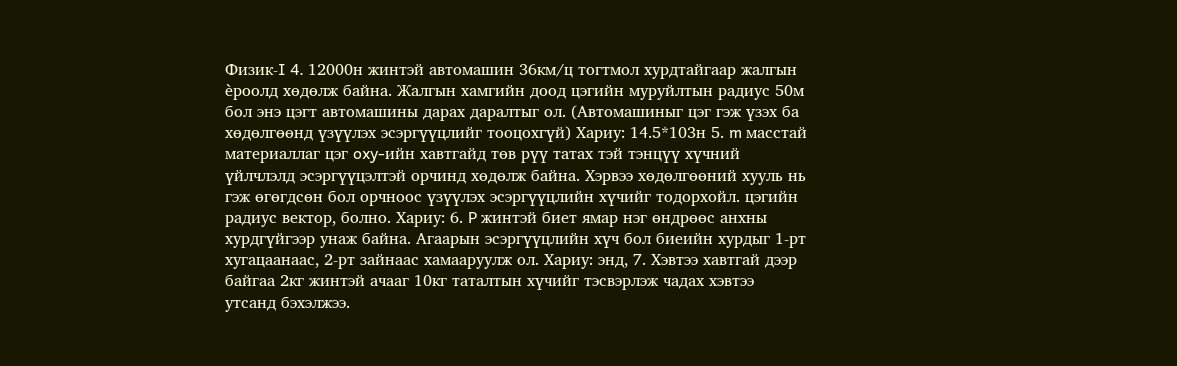Физик-I 4. 12000н жинтэй автомашин 36км/ц тогтмол хурдтайгаар жалгын ѐроолд хөдөлж байна. Жалгын хамгийн доод цэгийн муруйлтын радиус 50м бол энэ цэгт автомашины дарах даралтыг ол. (Автомашиныг цэг гэж үзэх ба хөдөлгөөнд үзүүлэх эсэргүүцлийг тооцохгүй) Хариу: 14.5*103н 5. m масстай материаллаг цэг oxy-ийн хавтгайд төв рүү татах тэй тэнцүү хүчний үйлчлэлд эсэргүүцэлтэй орчинд хөдөлж байна. Хэрвээ хөдөлгөөний хууль нь гэж өгөгдсөн бол орчноос үзүүлэх эсэргүүцлийн хүчийг тодорхойл. цэгийн радиус вектор, болно. Хариу: 6. P жинтэй биет ямар нэг өндрөөс анхны хурдгүйгээр унаж байна. Агаарын эсэргүүцлийн хүч бол биеийн хурдыг 1-рт хугацаанаас, 2-рт зайнаас хамааруулж ол. Хариу: энд, 7. Хэвтээ хавтгай дээр байгаа 2кг жинтэй ачааг 10кг таталтын хүчийг тэсвэрлэж чадах хэвтээ утсанд бэхэлжээ.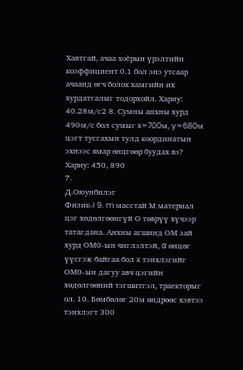Хавтгай, ачаа хоѐрын үрэлтийн коэффициент 0.1 бол энэ утсаар ачаанд өгч болох хамгийн их хурдатгалыг тодорхойл. Хариу: 40.28м/с2 8. Сумны анхны хурд 490м/с бол сумыг x=700м, y=680м цэгт тусгахын тулд координатын эхнээс ямар өнцгөөр буудах вэ? Хариу: 450, 890
7.
Д.Оюунбилэг
Физик-I 9. m масстай М материал цэг хөдөлгөөнгүй О төврүү хүчээр татагдана. Анхны агшинд ОМ зай хурд ОМ0-ын чиглэлтэй, α өнцөг үүсгэж байгаа бол x тэнхлэгийг ОМ0-ын дагуу авч цэгийн хөдөлгөөний тэгшитгэл, траекторыг ол. 10. Бөмбөлөг 20м өндрөөс хэвтээ тэнхлэгт 300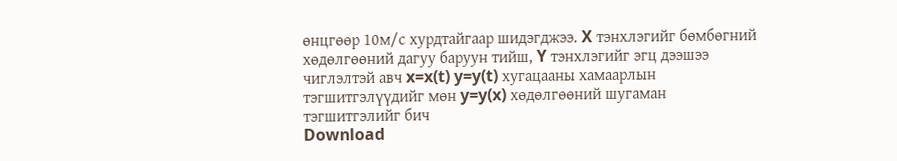өнцгөөр 10м/с хурдтайгаар шидэгджээ. X тэнхлэгийг бөмбөгний хөдөлгөөний дагуу баруун тийш, Y тэнхлэгийг эгц дээшээ чиглэлтэй авч x=x(t) y=y(t) хугацааны хамаарлын тэгшитгэлүүдийг мөн y=y(x) хөдөлгөөний шугаман тэгшитгэлийг бич
Download